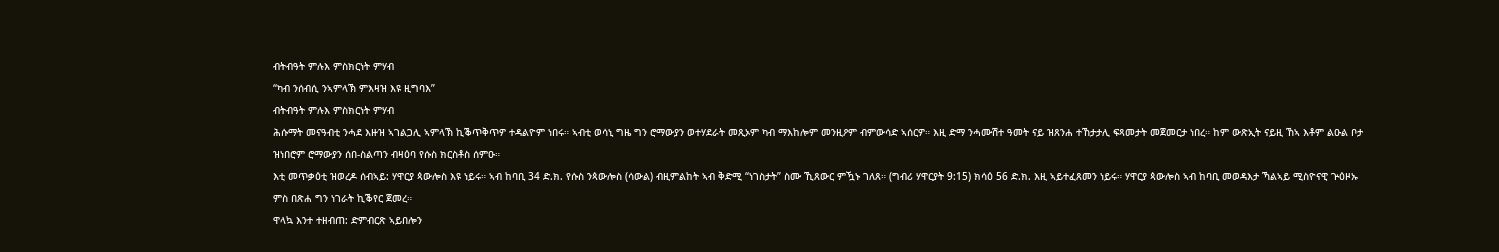ብትብዓት ምሉእ ምስክርነት ምሃብ
“ካብ ንሰብሲ ንኣምላኽ ምእዛዝ እዩ ዚግባእ”
ብትብዓት ምሉእ ምስክርነት ምሃብ
ሕሱማት መናዓብቲ ንሓደ እዙዝ ኣገልጋሊ ኣምላኽ ኪቕጥቅጥዎ ተዳልዮም ነበሩ። ኣብቲ ወሳኒ ግዜ ግን ሮማውያን ወተሃደራት መጺኦም ካብ ማእከሎም መንዚዖም ብምውሳድ ኣሰርዎ። እዚ ድማ ንሓሙሽተ ዓመት ናይ ዝጸንሐ ተኸታታሊ ፍጻመታት መጀመርታ ነበረ። ከም ውጽኢት ናይዚ ኸኣ እቶም ልዑል ቦታ ዝነበሮም ሮማውያን ሰበ-ስልጣን ብዛዕባ የሱስ ክርስቶስ ሰምዑ።
እቲ መጥቃዕቲ ዝወረዶ ሰብኣይ: ሃዋርያ ጳውሎስ እዩ ነይሩ። ኣብ ከባቢ 34 ድ.ክ. የሱስ ንጳውሎስ (ሳውል) ብዚምልከት ኣብ ቅድሚ “ነገስታት” ስሙ ኺጸውር ምዃኑ ገለጸ። (ግብሪ ሃዋርያት 9:15) ክሳዕ 56 ድ.ክ. እዚ ኣይተፈጸመን ነይሩ። ሃዋርያ ጳውሎስ ኣብ ከባቢ መወዳእታ ኻልኣይ ሚስዮናዊ ጕዕዞኡ ምስ በጽሐ ግን ነገራት ኪቕየር ጀመረ።
ዋላኳ እንተ ተዘብጠ: ድምብርጽ ኣይበሎን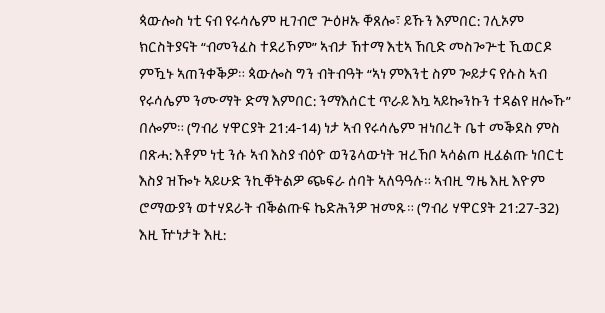ጳውሎስ ነቲ ናብ የሩሳሌም ዚገብሮ ጕዕዞኡ ቐጸሎ፣ ይኹን እምበር: ገሊኦም ክርስትያናት “ብመንፈስ ተደሪኾም” ኣብታ ኸተማ እቲኣ ኸቢድ መስጐጕቲ ኺወርዶ ምዃኑ ኣጠንቀቕዎ። ጳውሎስ ግን ብትብዓት “ኣነ ምእንቲ ስም ጐይታና የሱስ ኣብ የሩሳሌም ንሙማት ድማ እምበር: ንማእሰርቲ ጥራይ እኳ ኣይኰንኩን ተዳልየ ዘሎኹ” በሎም። (ግብሪ ሃዋርያት 21:4-14) ነታ ኣብ የሩሳሌም ዝነበረት ቤተ መቕደስ ምስ በጽሓ: እቶም ነቲ ንሱ ኣብ እስያ ብዕዮ ወንጌላውነት ዝረኸቦ ኣሳልጦ ዚፈልጡ ነበርቲ እስያ ዝዀኑ ኣይሁድ ንኪቐትልዎ ጭፍራ ሰባት ኣለዓዓሉ። ኣብዚ ግዜ እዚ እዮም ሮማውያን ወተሃደራት ብቕልጡፍ ኬድሕንዎ ዝመጹ። (ግብሪ ሃዋርያት 21:27-32) እዚ ዅነታት እዚ: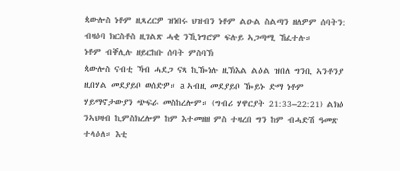ጳውሎስ ነቶም ዚጻረርዎ ዝነበሩ ህዝብን ነቶም ልዑል ስልጣን ዘለዎም ሰባትን: ብዛዕባ ክርስቶስ ዚገልጽ ሓቂ ንኺነግሮም ፍሉይ ኣጋጣሚ ኸፈተሉ።
ነቶም ብቐሊሉ ዘይርከቡ ሰባት ምስባኽ
ጳውሎስ ናብቲ ኻብ ሓደጋ ናጻ ኪዀነሉ ዚኽእል ልዕል ዝበለ ግንቢ ኣንቶንያ ዚበሃል መደያይቦ ወሰድዎ። a ኣብዚ መደያይቦ ዀይኑ ድማ ነቶም ሃይማኖታውያን ጭፍራ መስከረሎም። (ግብሪ ሃዋርያት 21:33–22:21) ልክዕ ንኣህዛብ ኪምስክረሎም ከም እተመዘዘ ምስ ተዛረበ ግን ከም ብሓድሽ ዓመጽ ተላዕለ። እቲ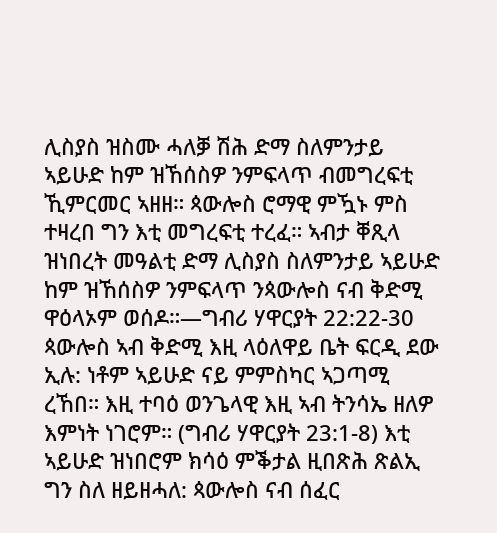ሊስያስ ዝስሙ ሓለቓ ሽሕ ድማ ስለምንታይ ኣይሁድ ከም ዝኸሰስዎ ንምፍላጥ ብመግረፍቲ ኺምርመር ኣዘዘ። ጳውሎስ ሮማዊ ምዃኑ ምስ ተዛረበ ግን እቲ መግረፍቲ ተረፈ። ኣብታ ቐጺላ ዝነበረት መዓልቲ ድማ ሊስያስ ስለምንታይ ኣይሁድ ከም ዝኸሰስዎ ንምፍላጥ ንጳውሎስ ናብ ቅድሚ ዋዕላኦም ወሰዶ።—ግብሪ ሃዋርያት 22:22-30
ጳውሎስ ኣብ ቅድሚ እዚ ላዕለዋይ ቤት ፍርዲ ደው ኢሉ: ነቶም ኣይሁድ ናይ ምምስካር ኣጋጣሚ ረኸበ። እዚ ተባዕ ወንጌላዊ እዚ ኣብ ትንሳኤ ዘለዎ እምነት ነገሮም። (ግብሪ ሃዋርያት 23:1-8) እቲ ኣይሁድ ዝነበሮም ክሳዕ ምቕታል ዚበጽሕ ጽልኢ ግን ስለ ዘይዘሓለ: ጳውሎስ ናብ ሰፈር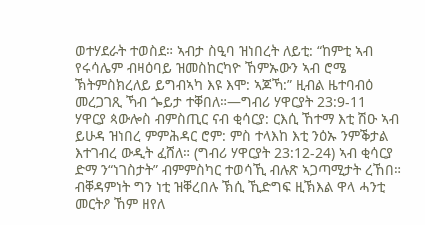ወተሃደራት ተወስደ። ኣብታ ስዒባ ዝነበረት ለይቲ: “ከምቲ ኣብ የሩሳሌም ብዛዕባይ ዝመስከርካዮ ኸምኡውን ኣብ ሮሜ ኽትምስክረለይ ይግብኣካ እዩ እሞ: ኣጆኻ:” ዚብል ዜተባብዕ መረጋገጺ ኻብ ጐይታ ተቐበለ።—ግብሪ ሃዋርያት 23:9-11
ሃዋርያ ጳውሎስ ብምስጢር ናብ ቂሳርያ: ርእሲ ኸተማ እቲ ሽዑ ኣብ ይሁዳ ዝነበረ ምምሕዳር ሮም: ምስ ተላእከ እቲ ንዕኡ ንምቕታል እተገብረ ውዲት ፈሸለ። (ግብሪ ሃዋርያት 23:12-24) ኣብ ቂሳርያ ድማ ን“ነገስታት” ብምምስካር ተወሳኺ ብሉጽ ኣጋጣሚታት ረኸበ። ብቐዳምነት ግን ነቲ ዝቐረበሉ ኽሲ ኺድግፍ ዚኽእል ዋላ ሓንቲ መርትዖ ኸም ዘየለ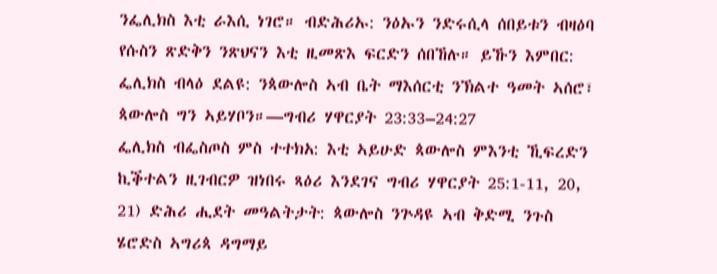ንፌሊክስ እቲ ራእሲ ነገሮ። ብድሕሪኡ: ንዕኡን ንድሩሲላ ሰበይቱን ብዛዕባ የሱስን ጽድቅን ንጽህናን እቲ ዚመጽእ ፍርድን ሰበኸሉ። ይኹን እምበር: ፌሊክስ ብላዕ ደልዩ: ንጳውሎስ ኣብ ቤት ማእሰርቲ ንኽልተ ዓመት ኣሰሮ፣ ጳውሎስ ግን ኣይሃቦን።—ግብሪ ሃዋርያት 23:33–24:27
ፌሊክስ ብፌስጦስ ምስ ተተክአ: እቲ ኣይሁድ ጳውሎስ ምእንቲ ኺፍረድን ኪቕተልን ዚገብርዎ ዝነበሩ ጻዕሪ እንደገና ግብሪ ሃዋርያት 25:1-11, 20, 21) ድሕሪ ሒደት መዓልትታት: ጳውሎስ ንጕዳዩ ኣብ ቅድሚ ንጉስ ሄሮድስ ኣግሪጳ ዳግማይ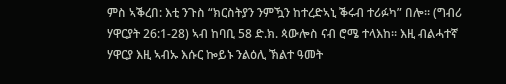ምስ ኣቕረበ: እቲ ንጉስ “ክርስትያን ንምዃን ከተረድኣኒ ቕሩብ ተሪፉካ” በሎ። (ግብሪ ሃዋርያት 26:1-28) ኣብ ከባቢ 58 ድ.ክ. ጳውሎስ ናብ ሮሜ ተላእከ። እዚ ብልሓተኛ ሃዋርያ እዚ ኣብኡ እሱር ኰይኑ ንልዕሊ ኽልተ ዓመት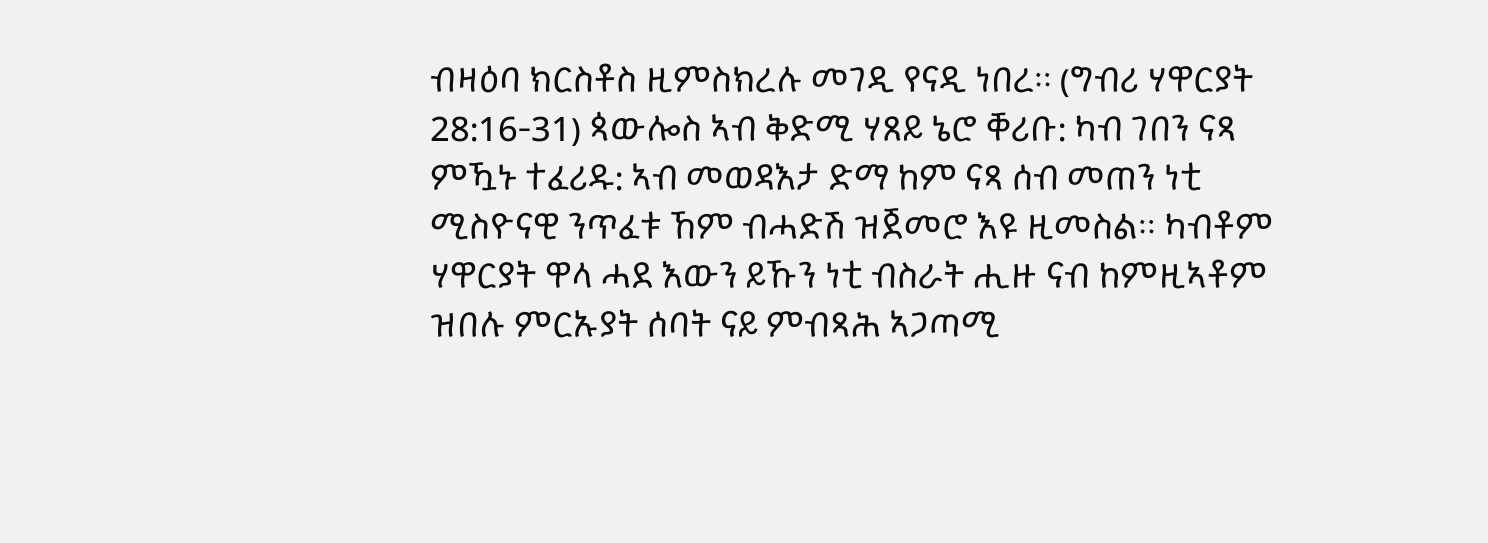ብዛዕባ ክርስቶስ ዚምስክረሉ መገዲ የናዲ ነበረ። (ግብሪ ሃዋርያት 28:16-31) ጳውሎስ ኣብ ቅድሚ ሃጸይ ኔሮ ቐሪቡ: ካብ ገበን ናጻ ምዃኑ ተፈሪዱ: ኣብ መወዳእታ ድማ ከም ናጻ ሰብ መጠን ነቲ ሚስዮናዊ ንጥፈቱ ኸም ብሓድሽ ዝጀመሮ እዩ ዚመስል። ካብቶም ሃዋርያት ዋላ ሓደ እውን ይኹን ነቲ ብስራት ሒዙ ናብ ከምዚኣቶም ዝበሉ ምርኡያት ሰባት ናይ ምብጻሕ ኣጋጣሚ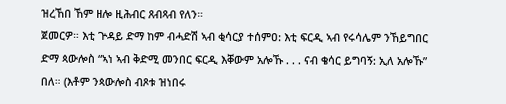ዝረኸበ ኸም ዘሎ ዚሕብር ጸብጻብ የለን።
ጀመርዎ። እቲ ጕዳይ ድማ ከም ብሓድሽ ኣብ ቂሳርያ ተሰምዐ: እቲ ፍርዲ ኣብ የሩሳሌም ንኸይግበር ድማ ጳውሎስ “ኣነ ኣብ ቅድሚ መንበር ፍርዲ እቐውም አሎኹ . . . ናብ ቄሳር ይግባኝ: ኢለ አሎኹ” በለ። (እቶም ንጳውሎስ ብጾቱ ዝነበሩ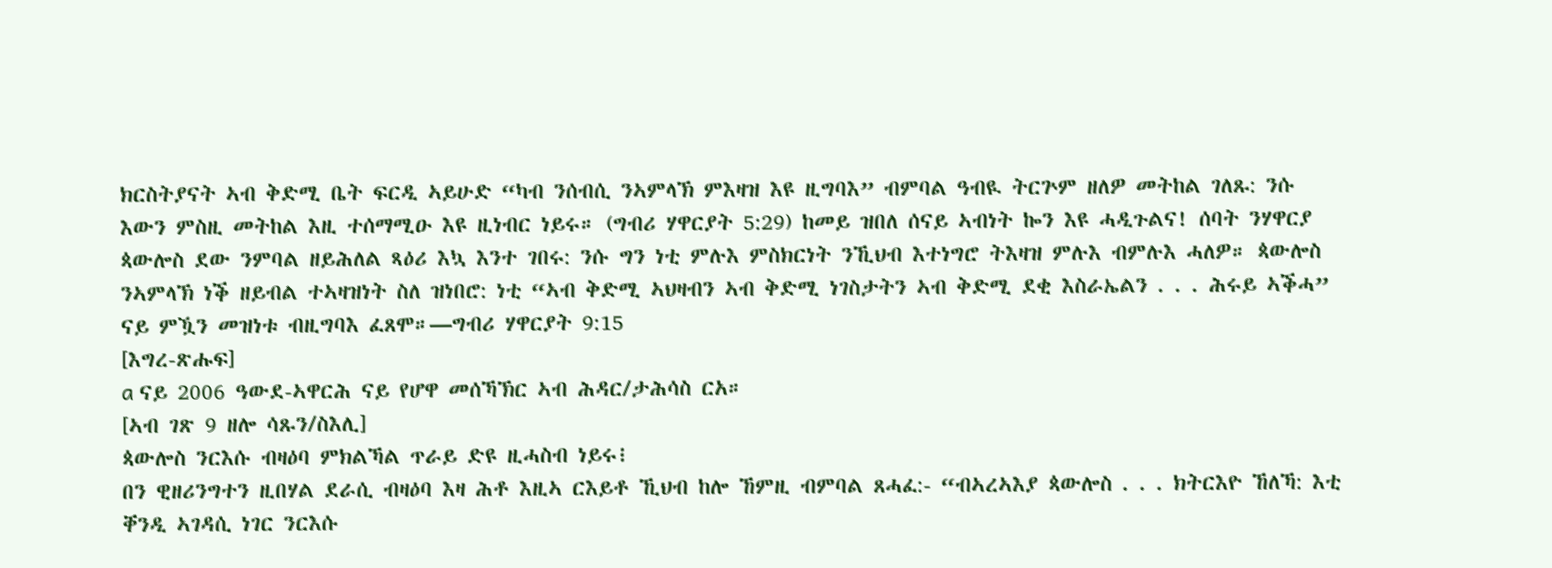ክርስትያናት ኣብ ቅድሚ ቤት ፍርዲ ኣይሁድ “ካብ ንሰብሲ ንኣምላኽ ምእዛዝ እዩ ዚግባእ” ብምባል ዓብዪ ትርጕም ዘለዎ መትከል ገለጹ: ንሱ እውን ምስዚ መትከል እዚ ተሰማሚዑ እዩ ዚነብር ነይሩ። (ግብሪ ሃዋርያት 5:29) ከመይ ዝበለ ሰናይ ኣብነት ኰን እዩ ሓዲጉልና! ሰባት ንሃዋርያ ጳውሎስ ደው ንምባል ዘይሕለል ጻዕሪ እኳ እንተ ገበሩ: ንሱ ግን ነቲ ምሉእ ምስክርነት ንኺህብ እተነግሮ ትእዛዝ ምሉእ ብምሉእ ሓለዎ። ጳውሎስ ንኣምላኽ ነቕ ዘይብል ተኣዛዝነት ስለ ዝነበሮ: ነቲ “ኣብ ቅድሚ ኣህዛብን ኣብ ቅድሚ ነገስታትን ኣብ ቅድሚ ደቂ እስራኤልን . . . ሕሩይ ኣቕሓ” ናይ ምዃን መዝነቱ ብዚግባእ ፈጸሞ።—ግብሪ ሃዋርያት 9:15
[እግረ-ጽሑፍ]
a ናይ 2006 ዓውደ-ኣዋርሕ ናይ የሆዋ መሰኻኽር ኣብ ሕዳር/ታሕሳስ ርአ።
[ኣብ ገጽ 9 ዘሎ ሳጹን/ስእሊ]
ጳውሎስ ንርእሱ ብዛዕባ ምክልኻል ጥራይ ድዩ ዚሓስብ ነይሩ፧
በን ዊዘሪንግተን ዚበሃል ደራሲ ብዛዕባ እዛ ሕቶ እዚኣ ርእይቶ ኺህብ ከሎ ኸምዚ ብምባል ጸሓፈ:- “ብኣረኣእያ ጳውሎስ . . . ክትርእዮ ኸለኻ: እቲ ቐንዲ ኣገዳሲ ነገር ንርእሱ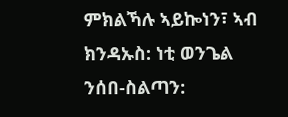ምክልኻሉ ኣይኰነን፣ ኣብ ክንዳኡስ: ነቲ ወንጌል ንሰበ-ስልጣን: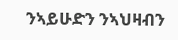ንኣይሁድን ንኣህዛብን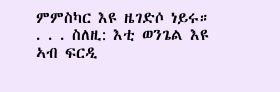ምምስካር እዩ ዜገድሶ ነይሩ። . . . ስለዚ: እቲ ወንጌል እዩ ኣብ ፍርዲ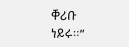ቐሪቡ ነይሩ።”